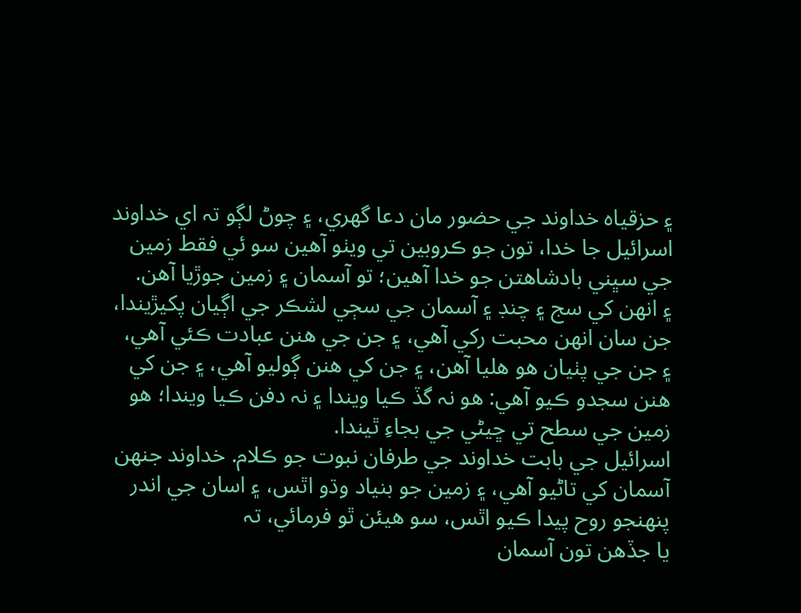۽ حزقياہ خداوند جي حضور مان دعا گهري، ۽ چوڻ لڳو تہ اي خداوند اسرائيل جا خدا، تون جو ڪروبين تي ويٺو آهين سو ئي فقط زمين جي سڀني بادشاهتن جو خدا آهين؛ تو آسمان ۽ زمين جوڙيا آهن.
۽ انهن کي سج ۽ چنڊ ۽ آسمان جي سڄي لشڪر جي اڳيان پکيڙيندا، جن سان انهن محبت رکي آهي، ۽ جن جي هنن عبادت ڪئي آهي، ۽ جن جي پٺيان هو هليا آهن، ۽ جن کي هنن ڳوليو آهي، ۽ جن کي هنن سجدو ڪيو آهي: هو نہ گڏ ڪيا ويندا ۽ نہ دفن ڪيا ويندا؛ هو زمين جي سطح تي ڇيڻي جي بجاءِ ٿيندا.
اسرائيل جي بابت خداوند جي طرفان نبوت جو ڪلام. خداوند جنهن آسمان کي تاڻيو آهي، ۽ زمين جو بنياد وڌو اٿس، ۽ اسان جي اندر پنهنجو روح پيدا ڪيو اٿس، سو هيئن ٿو فرمائي، تہ
يا جڏهن تون آسمان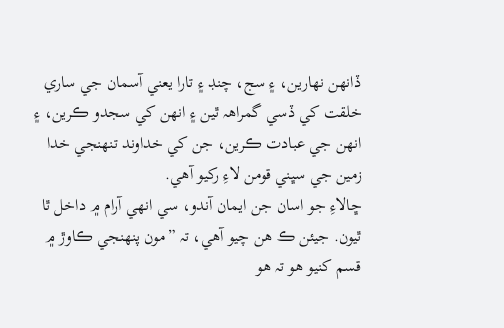ڏانهن نهارين، ۽ سج، چنڊ ۽ تارا يعني آسمان جي ساري خلقت کي ڏسي گمراهہ ٿين ۽ انهن کي سجدو ڪرين، ۽ انهن جي عبادت ڪرين، جن کي خداوند تنهنجي خدا زمين جي سڀني قومن لاءِ رکيو آهي.
ڇالاءِ جو اسان جن ايمان آندو، سي انهي آرام ۾ داخل ٿا ٿيون. جيئن ڪ هن چيو آهي، تہ ”مون پنهنجي ڪاوڙ ۾ قسم کنيو هو تہ هو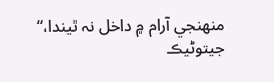منهنجي آرام ۾ داخل نہ ٿيندا،“ جيتوڻيڪ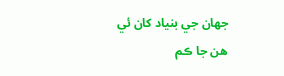جهان جي بنياد کان ئي هن جا ڪم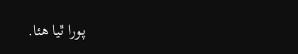پورا ٿيا هئا.